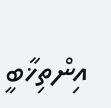އިންތިޚާބީ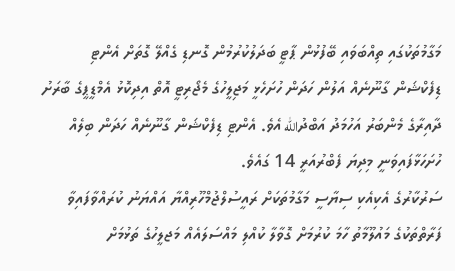މަގާމުތަކުގައި ތިއްބަވައި ބޭފުޅުން ޕާޓީ ބަދަލުކުރުމުން ގޮނޑި ގެއްލޭ ގޮތަށް އެންޓި ޑިފެކްޝަން ގާނޫނެއް އަލުން ހަދަން ހުށަހެޅީ މަޖިލީހުގެ މެޖޯރިޓީ އޮތް އިދިކޮޅު އެމްޑީޕީގެ ބާރަށު ދާއިރާގެ މެންބަރު އަހުމަދު އަބްދުالله އެވެ. އެންޓި ޑިފެކްޝަން ގާނޫނެއް ހަދަން ބިލެއް ހުށަހަޅާފައިވަނީ މިދިޔަ ފެބްރުއަރީ 14 ގައެވެ.
ސަރުކާރުގެ އެކިއެކި ސިޔާސީ މަގާމުތަކަށް ރައީސުލްޖުމްހޫރިއްޔާ އައްޔަނު ކުރައްވާފައިވާ ފަރާތްތަކުގެ މައުލޫމާތު ހާމަ ކުރުމަށް ގޮވާލާ ކުއްލި މައްސަލައެއް މަޖލީހުގެ ތަޅުމަށް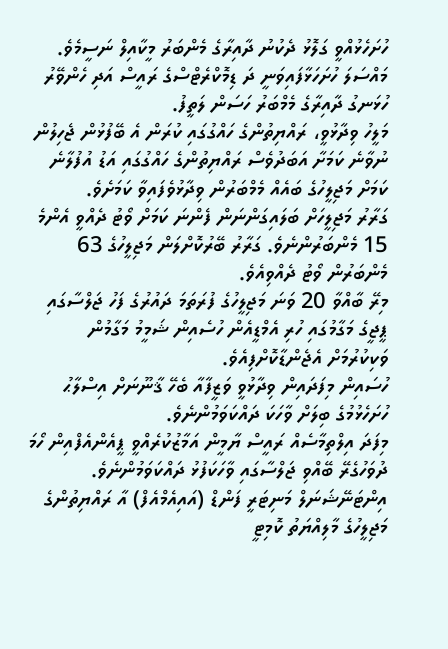ހުށަހެޅުއްވީ ގަލޮޅު ދެކުނު ދާއިރާގެ މެންބަރު މީކާއިލް ނަސީމެވެ.
މައްސަލަ ހުށަހަޅާފައިވަނީ ދަ ޑިމޮކްރެޓްސްގެ ރައީސް އަދި ހެންވޭރު ހުޅަނގު ދާއިރާގެ މެމްބަރު ހަސަން ލަތީފު.
މަލީހު ވިދާޅުވީ، ރައްޔިތުންގެ ހައްގުގައި ކުރަން އެ ބޭފުޅުން ޖެހިލުން ނުވާނެ ކަމަށާ އަބަދުވެސް ރައްޔިތުންގެ ހައްގުގައި އަޑު އުފުލާނެ ކަމަށް މަޖިލީހުގެ ބައެއް މެމްބަރުން ވިދާޅުވެފައިވާ ކަމަށެވެ.
ގަރާރު މަޖިލީހަށް ބަލައިގަންނަން ފެންނަ ކަމަށް ވޯޓު ދެއްވީ އެންމެ 15 މެންބަރުންނެވެ. ގަރާރު ބޭރުކޮށްލަން މަޖިލީހުގެ 63 މެންބަރުން ވޯޓު ދެއްވިއެވެ.
މިރޭ ބާއްވާ 20 ވަނަ މަޖިލީހުގެ ފުރަތަމަ ދައުރުގެ ފަހު ޖަލްސާގައި ޕީޖީގެ މަގާމުގައި ހުރި އެމްޑީއެން ހުސެއިން ޝަމީމު މަގާމުން ވަކިކުރުމަށް އެޖެންޑާކޮށްފިއެވެ.
ހުސައިން މިފަދައިން ވިދާޅުވީ ވަޒީފާއާ ބެހޭ ޤާނޫނަށް އިސްލާޙު ހުށަހެޅުމުގެ ބިލަށް ވާހަކަ ދައްކަވަމުންނެވެ.
މިފަދަ އިލްތިމާސެއް ރައީސް ޔާމީން އަމާޒުކުރެއްވީ ޕީއެންއެފްއިން ހޯމަ ދުވަހުގެރޭ ބޭއްވި ޖަލްސާގައި ވާހަކަފުޅު ދައްކަވަމުންނެވެ.
އިންޓަނޭޝަނަލް މަނިޓަރީ ފަންޑް (އައިއެމްއެފް) އާ ރައްޔިތުންގެ މަޖިލީހުގެ މާލިއްޔަތު ކޮމިޓީ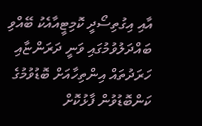އާއި އިގުތިސޯދީ ކޮމިޓީއާއެކު ބޭއްވި ބައްދަލުވުމުގައި ވަނީ ދަރަންޏާއި ހަރަދުތައް އިންތިހާއަށް ބޮޑުވުމުގެ ކަންބޮޑުވުން ފާޅުކޮށް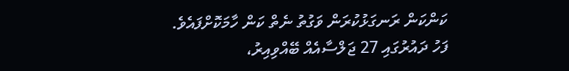ކަންކަން ރަނގަޅުކުރަން ވަގުތު ނެތް ކަން ހާމަކޮށްފައެވެ.
ފަހު ދައުރުގައި 27 ޖަލްސާއެއް ބޭއްވިއިރު،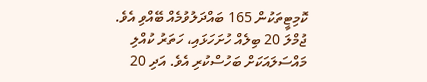ކޮމިޓީތަކުން 165 ބައްދަލުވުމެއް ބޭއްވި އެވެ. ޖުމްލަ 20 ބިލެއް ހުށަހަޅައި، ހަތަރު ކުއްލި މައްސަލައަކަށް ބަހުސްކުރި އެވެ. އަދި 20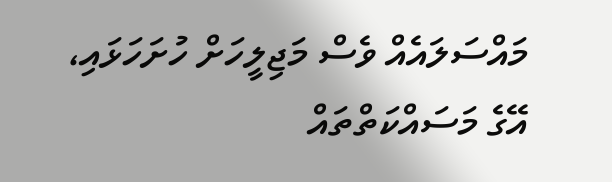މައްސަލައެއް ވެސް މަޖިލީހަށް ހުށަހަޅައި، އޭގެ މަސައްކަތްތައް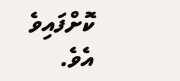ކޮށްފައިވެ އެވެ.